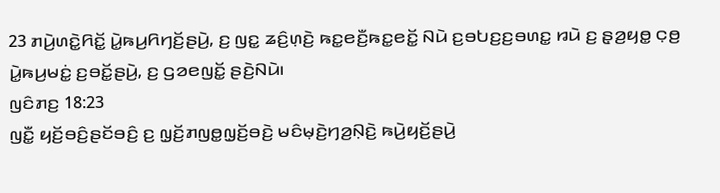23 ꤊꤣꤧ꤬ꤛꤢꤧ꤭ꤖꤢꤩ꤭ ꤣꤧ꤭ꤒꤣ꤬ꤖꤚꤢꤩ꤬ꤔꤣꤧ꤬, ꤢ꤬ ꤜꤢ꤭ ꤘꤢꤨ꤬ꤛ꤫ꤢꤧ꤬ ꤒꤢ꤭ꤕꤢꤪ꤬ꤒꤢ꤭ꤕꤢꤩ꤭ ꤡꤣꤧ ꤢ꤬ꤋꤝꤢ꤬ꤢ꤬ꤋꤛꤢ꤭ ꤙꤣꤧ ꤢ꤬ ꤔ꤫ꤤ꤬ꤟꤥ꤭ ꤍ꤫ꤥ꤬ ꤣꤧ꤭ꤒꤣ꤬ꤗꤢꤦ꤭ ꤢ꤬ꤋꤢꤩ꤭ꤔꤣꤧ꤬, ꤢ꤬ ꤞꤤꤕꤜꤢꤩ꤭ ꤔꤢꤧ꤬ꤡꤣꤧ꤯
ꤜꤢꤨꤊꤢ꤬ 18:23
ꤜꤢꤪ꤭ ꤟꤢꤩ꤬ꤋꤢꤨ꤬ꤔꤢꤩꤋꤢꤨ꤬ ꤢ꤬ ꤜ꤫ꤢꤩ꤬ꤊꤜꤥ꤭ꤜ꤫ꤢꤩ꤬ꤋꤢꤧ꤬ ꤗꤢꤨꤗ꤫ꤢꤧ꤬ꤚꤤ꤬ꤡ꤫ꤢꤧ꤬ ꤒꤣꤧ꤬ꤟꤢꤩ꤬ꤔꤣꤧ꤬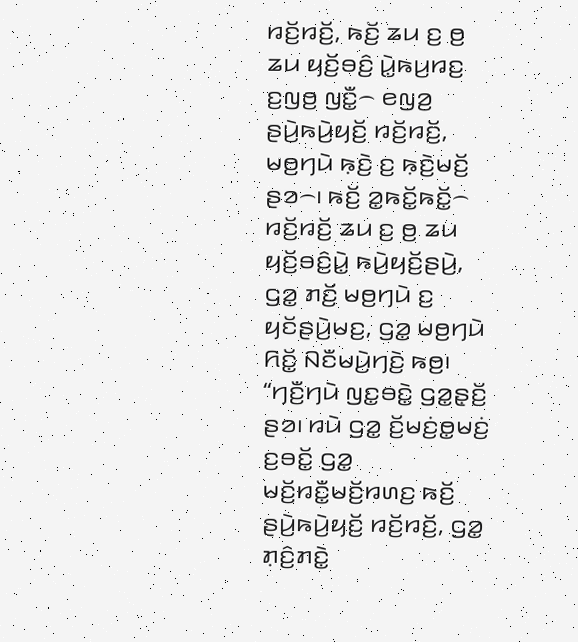ꤙꤢꤩ꤬ꤙꤢꤩ꤬, ꤒꤢꤩ꤬ ꤘꤣ ꤢ꤬ ꤥ꤬ ꤘꤣ ꤟꤢꤩ꤬ꤋꤢꤨ꤬ ꤣꤧ꤭ꤒꤣ꤬ꤙꤢ꤬ ꤢ꤬ꤜꤥ꤬ ꤜꤢꤪ꤭꤮ ꤕꤜꤤ꤬ ꤔꤣꤧ꤬ꤒꤣꤧ꤬ꤟꤢꤩ꤬ ꤙꤢꤩ꤬ꤙꤢꤩ꤬, ꤗꤥ꤬ꤚꤣꤧ ꤒ꤫ꤢꤧ꤬ ꤢ꤬ ꤒ꤫ꤢꤧ꤬ꤗꤢꤩ꤬ ꤔꤤ꤮꤯ ꤒꤢꤩ꤬ ꤤ꤭ꤒꤢꤩ꤭ꤒꤢꤩ꤭꤮ ꤙꤢꤩ꤬ꤙꤢꤩ꤬ ꤘꤣ ꤢ꤬ ꤥ꤬ ꤘꤣ ꤟꤢꤩ꤬ꤋꤢꤨ꤬ꤣꤧ꤭ ꤒꤣꤧ꤬ꤟꤢꤩ꤬ꤔꤣꤧ꤬, ꤞꤤ꤭ ꤊꤢꤩ꤬ ꤗꤥ꤬ꤚꤣꤧ ꤢ꤬ ꤟꤢꤩꤔꤣꤧ꤬ꤗꤢ꤬, ꤞꤤ꤭ ꤗꤥ꤬ꤚꤣꤧ ꤖꤢꤩ꤭ ꤡꤢꤪꤗꤣꤧ꤬ꤚꤢꤧ꤬ ꤒꤥ꤬꤯
“ꤚꤢꤪ꤬ꤚꤣꤧ ꤜꤢ꤭ꤋꤢꤧ꤭ ꤞꤤ꤭ꤔ꤫ꤢꤩ꤬ ꤔꤤ꤯ ꤙꤣꤧ ꤞꤤ꤭ ꤢꤩ꤬ꤗꤢꤦ꤬ꤥ꤭ꤗꤢꤦ꤬ ꤢ꤬ꤋꤢꤩ꤭ ꤞꤤ꤭ ꤗꤢꤩ꤬ꤙꤢꤪ꤭ꤗꤢꤩ꤬ꤙꤛꤢ꤬ ꤒꤢꤩ꤬ ꤔꤣꤧ꤬ꤒꤣꤧ꤬ꤟꤢꤩ꤬ ꤙꤢꤩ꤬ꤙꤢꤩ꤬, ꤞꤤ꤭ ꤊ꤫ꤢꤨ꤬ꤊꤢꤧ꤭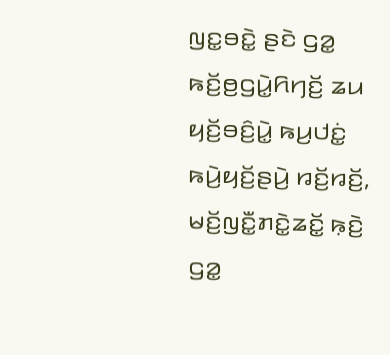ꤜꤢ꤭ꤋꤢꤧ꤭ ꤔꤢꤧ ꤞꤤ꤭ ꤒꤢꤩ꤬ꤥ꤬ꤞꤣꤧ꤭ꤖꤚꤢꤩ꤬ ꤘꤣ ꤟꤢꤩ꤬ꤋꤢꤨ꤬ꤣꤧ꤭ ꤒꤣ꤬ꤓꤢꤦ꤭ ꤒꤣꤧ꤬ꤟꤢꤩ꤬ꤔꤣꤧ꤬ ꤙꤢꤩ꤬ꤙꤢꤩ꤬, ꤗꤢꤩ꤬ꤜꤢꤪ꤭ꤊꤢꤧ꤭ꤘꤢꤩ꤭ ꤒ꤫ꤢꤧ꤬ ꤞꤤ꤭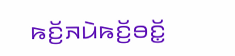ꤒꤢꤩ꤬ꤏꤣꤧꤒꤢꤩ꤬ꤋꤢꤩ꤭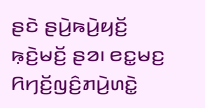ꤔꤢꤧ ꤔꤣꤧ꤬ꤒꤣꤧ꤬ꤟꤢꤩ꤬ ꤒ꤫ꤢꤧ꤬ꤗꤢꤩ꤬ ꤔꤤ꤯ ꤕꤢ꤭ꤗꤢ꤬ ꤖꤚꤢꤩ꤬ꤜꤢꤨ꤬ꤊꤣꤧ꤬ꤛꤢꤧ꤭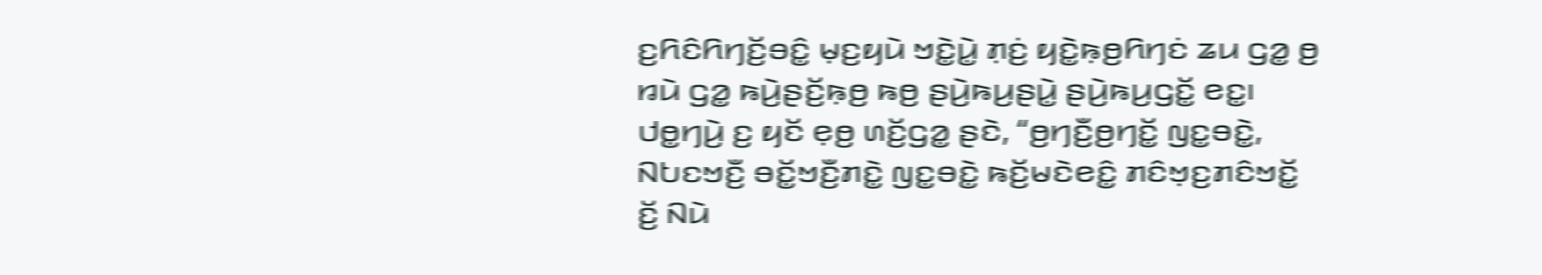ꤢ꤬ꤖꤢꤨꤖꤚꤢꤩ꤬ꤋꤢꤨ꤭ ꤗ꤫ꤢ꤬ꤟꤣꤧ ꤠꤢꤧ꤭ꤣꤧ꤭ ꤊ꤫ꤢꤦ꤬ ꤟꤢꤧ꤭ꤒ꤫ꤥ꤬ꤖꤚꤢꤦ ꤘꤣ ꤞꤤ꤭ ꤥ꤬ ꤙꤣꤧ ꤞꤤ꤭ ꤒꤣꤧ꤬ꤔꤢꤩ꤬ꤒ꤫ꤥ꤬ ꤒꤥ꤬ ꤔꤣꤧ꤬ꤒꤣ꤬ꤔꤣꤧ꤭ ꤔꤣꤧ꤬ꤒꤣ꤬ꤞꤢꤩ꤭ ꤕꤢ꤭꤯
ꤓꤥ꤭ꤚꤣꤧ꤬ ꤢ꤬ ꤟꤢꤩ ꤕ꤫ꤥ꤬ ꤛꤢꤩ꤬ꤞꤤ꤭ ꤔꤢꤧ, “ꤥ꤬ꤚꤢꤪ꤬ꤥ꤬ꤚꤢꤩ꤭ ꤜꤢ꤭ꤋꤢꤧ꤭, ꤡꤝꤢꤠꤢꤪ꤬ ꤋꤢꤩ꤭ꤠꤢꤪ꤬ꤊꤢꤧ꤭ ꤜꤢ꤭ꤋꤢꤧ꤭ ꤒꤢꤩ꤬ꤗꤢꤧꤕꤢꤨ꤭ ꤊꤢꤨꤠ꤫ꤢ꤬ꤊꤢꤨꤠꤢꤩ꤭ ꤢꤩ꤬ ꤡꤣꤧ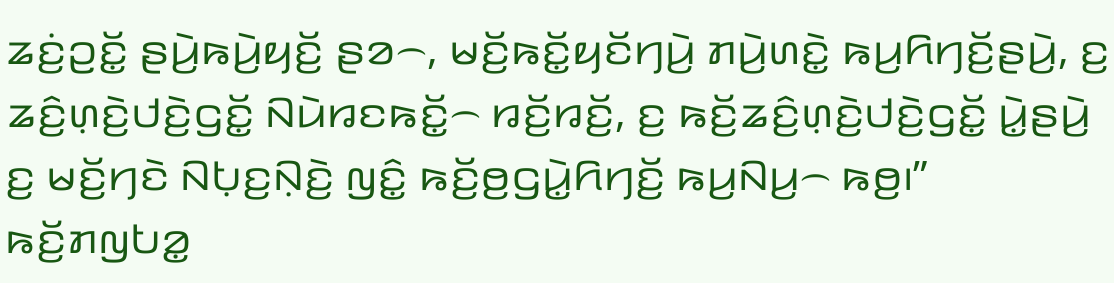ꤘꤢꤦ꤬ꤑꤢꤩ꤭ ꤔꤣꤧ꤬ꤒꤣꤧ꤬ꤟꤢꤩ꤬ ꤔꤤ꤮, ꤗꤢꤩ꤬ꤒꤢꤩ꤭ꤟꤢꤩꤚꤣꤧ꤬ ꤊꤣꤧ꤬ꤛꤢꤧ꤭ ꤒꤣ꤬ꤖꤚꤢꤩ꤬ꤔꤣꤧ꤬, ꤢ꤬ ꤘꤢꤨ꤬ꤛ꤫ꤢꤧ꤬ꤓꤢꤧ꤬ꤞꤢꤩ꤭ ꤡꤣꤧꤙꤢꤒꤢꤩ꤭꤮ ꤙꤢꤩ꤬ꤙꤢꤩ꤬, ꤢ꤬ ꤒꤢꤩ꤬ꤘꤢꤨ꤬ꤛ꤫ꤢꤧ꤬ꤓꤢꤧ꤬ꤞꤢꤩ꤭ ꤣꤧ꤭ꤔꤣꤧ꤬ ꤢ꤬ ꤗꤢꤩ꤬ꤚꤢꤧ ꤡꤝ꤫ꤢ꤬ꤡ꤫ꤢꤧ꤬ ꤜꤢꤨ꤭ ꤒꤢꤩ꤬ꤥ꤬ꤞꤣꤧ꤭ꤖꤚꤢꤩ꤬ ꤒꤣ꤬ꤡꤣ꤬꤮ ꤒꤥ꤬꤯”
ꤒꤢꤩ꤬ꤊꤜꤝꤤ꤭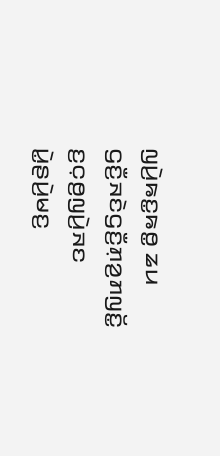ꤜꤣꤧ꤬ꤒꤢ꤭ꤒꤥ꤭ ꤘꤣ ꤞꤢꤪ꤬ꤏꤢꤧꤞꤢꤪ꤬ꤊ꤫ꤤ꤬ꤊꤜꤢꤩ꤭ ꤢ꤬ꤍ꤫ꤥ꤬ꤜꤣꤧ꤬ꤏꤢ ꤣꤧ꤭ꤔꤣꤧ꤬ꤗꤢ꤬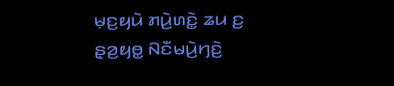ꤗ꤫ꤢ꤬ꤟꤣꤧ ꤊꤣꤧ꤬ꤛꤢꤧ꤭ ꤘꤣ ꤢ꤬ ꤔ꤫ꤤ꤬ꤟꤥ꤭ ꤡꤢꤪꤗꤣꤧ꤬ꤚꤢꤧ꤬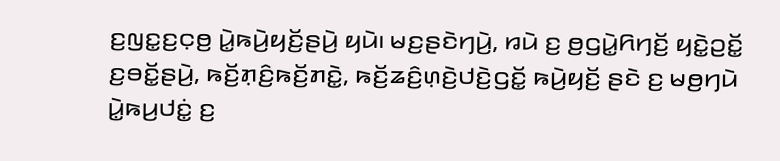ꤢ꤬ꤜꤢ꤭ꤢ꤬ꤍ꤫ꤥ꤬ ꤣꤧ꤭ꤒꤣꤧ꤬ꤟꤢꤩ꤬ꤔꤣꤧ꤬ ꤟꤣꤧ꤯ ꤗꤢ꤬ꤔꤢꤧꤚꤣꤧ꤬, ꤙꤣꤧ ꤢ꤬ ꤥ꤬ꤞꤣꤧ꤭ꤖꤚꤢꤩ꤬ ꤟꤢꤧ꤭ꤑꤢꤩ꤭ ꤢ꤬ꤋꤢꤩ꤭ꤔꤣꤧ꤬, ꤒꤢꤩ꤬ꤊ꤫ꤢꤨ꤬ꤒꤢꤩ꤬ꤊꤢꤧ꤭, ꤒꤢꤩ꤬ꤘꤢꤨ꤬ꤛ꤫ꤢꤧ꤬ꤓꤢꤧ꤬ꤞꤢꤩ꤭ ꤒꤣꤧ꤬ꤟꤢꤩ꤬ ꤔꤢꤧ ꤢ꤬ ꤗꤥ꤬ꤚꤣꤧ ꤣꤧ꤭ꤒꤣ꤬ꤓꤢꤦ꤭ ꤢ꤬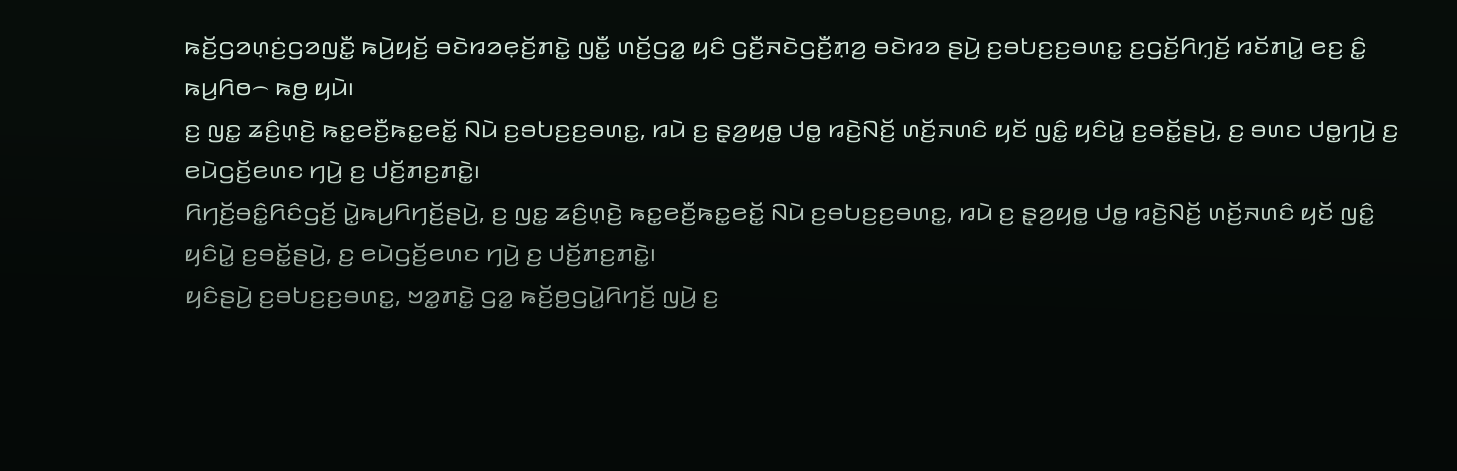ꤒꤢꤩ꤬ꤞꤤꤛ꤫ꤢꤦ꤬ꤞꤤꤜꤢꤪ꤭ ꤒꤣꤧ꤬ꤟꤢꤩ꤬ ꤋꤢꤧꤙꤤꤕ꤫ꤢꤩ꤬ꤊꤢꤧ꤭ ꤜꤢꤪ꤭ ꤛꤢꤩ꤬ꤞꤤ꤭ ꤟꤢꤨ ꤞꤢꤪ꤬ꤏꤢꤧꤞꤢꤪ꤬ꤊ꤫ꤤ꤬ ꤋꤢꤧꤙꤤ ꤔꤣꤧ꤬ ꤢ꤬ꤋꤝꤢ꤬ꤢ꤬ꤋꤛꤢ꤭ ꤢ꤬ꤞꤢꤩ꤬ꤖꤚ꤫ꤢꤩ꤬ ꤙꤢꤩꤊꤣꤧ꤭ ꤕꤢ꤬ ꤢꤨ꤭ ꤒꤣ꤬ꤖꤥ꤮ ꤒꤥ꤬ ꤟꤣꤧ꤯
ꤢ꤬ ꤜꤢ꤭ ꤘꤢꤨ꤬ꤛ꤫ꤢꤧ꤬ ꤒꤢ꤭ꤕꤢꤪ꤬ꤒꤢ꤭ꤕꤢꤩ꤭ ꤡꤣꤧ ꤢ꤬ꤋꤝꤢ꤬ꤢ꤬ꤋꤛꤢ꤭, ꤙꤣꤧ ꤢ꤬ ꤔ꤫ꤤ꤬ꤟꤥ꤭ ꤓꤥ꤭ ꤙꤢꤧ꤬ꤡꤢꤩ꤬ ꤛꤢꤩ꤬ꤏꤛꤢꤨ ꤟꤢꤩ ꤜꤢꤨ꤭ ꤟꤢꤨꤣꤧ꤭ ꤢ꤬ꤋꤢꤩ꤭ꤔꤣꤧ꤬, ꤢ꤬ ꤋꤛꤢ ꤓꤥ꤭ꤚꤣꤧ꤬ ꤢ꤬ ꤕꤣꤧꤞꤢꤩ꤬ꤕꤛꤢ ꤚꤣꤧ꤬ ꤢ꤬ ꤓꤢꤩ꤬ꤊꤢ꤬ꤊꤢꤧ꤭꤯
ꤖꤚꤢꤩ꤬ꤋꤢꤨ꤭ꤖꤢꤨꤞꤢꤩ꤬ ꤣꤧ꤭ꤒꤣ꤬ꤖꤚꤢꤩ꤬ꤔꤣꤧ꤬, ꤢ꤬ ꤜꤢ꤭ ꤘꤢꤨ꤬ꤛ꤫ꤢꤧ꤬ ꤒꤢ꤭ꤕꤢꤪ꤬ꤒꤢ꤭ꤕꤢꤩ꤭ ꤡꤣꤧ ꤢ꤬ꤋꤝꤢ꤬ꤢ꤬ꤋꤛꤢ꤭, ꤙꤣꤧ ꤢ꤬ ꤔ꤫ꤤ꤬ꤟꤥ꤭ ꤓꤥ꤭ ꤙꤢꤧ꤬ꤡꤢꤩ꤬ ꤛꤢꤩ꤬ꤏꤛꤢꤨ ꤟꤢꤩ ꤜꤢꤨ꤭ ꤟꤢꤨꤣꤧ꤭ ꤢ꤬ꤋꤢꤩ꤭ꤔꤣꤧ꤬, ꤢ꤬ ꤕꤣꤧꤞꤢꤩ꤬ꤕꤛꤢ ꤚꤣꤧ꤬ ꤢ꤬ ꤓꤢꤩ꤬ꤊꤢ꤬ꤊꤢꤧ꤭꤯
ꤟꤢꤨꤔꤣꤧ꤬ ꤢ꤬ꤋꤝꤢ꤬ꤢ꤬ꤋꤛꤢ꤭, ꤠꤤ꤭ꤊꤢꤧ꤭ ꤞꤤ꤭ ꤒꤢꤩ꤬ꤥ꤬ꤞꤣꤧ꤭ꤖꤚꤢꤩ꤬ ꤜꤣꤧ꤬ ꤢ꤬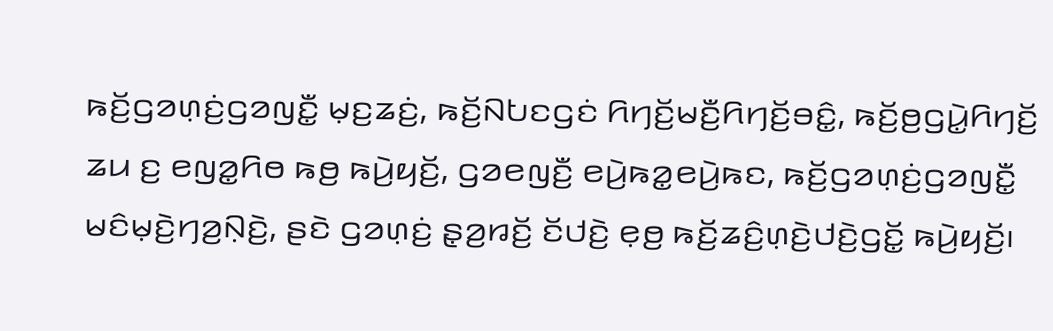ꤒꤢꤩ꤬ꤞꤤꤛ꤫ꤢꤦ꤬ꤞꤤꤜꤢꤪ꤭ ꤗ꤫ꤢ꤬ꤘꤢꤦ꤬, ꤒꤢꤩ꤬ꤡꤝꤢꤞꤢꤦ ꤖꤚꤢꤩ꤬ꤗꤢꤪ꤬ꤖꤚꤢꤩ꤬ꤋꤢꤨ꤭, ꤒꤢꤩ꤬ꤥ꤬ꤞꤣꤧ꤭ꤖꤚꤢꤩ꤬ ꤘꤣ ꤢ꤬ ꤕꤜꤤ꤭ꤖꤥ ꤒꤥ꤬ ꤒꤣꤧ꤬ꤟꤢꤩ꤬, ꤞꤤꤕꤜꤢꤪ꤬ ꤕꤣꤧ꤬ꤒꤤ꤭ꤕꤣꤧ꤬ꤒꤢ, ꤒꤢꤩ꤬ꤞꤤꤛ꤫ꤢꤦ꤬ꤞꤤꤜꤢꤪ꤭ ꤗꤢꤨꤗ꤫ꤢꤧ꤬ꤚꤤ꤬ꤡ꤫ꤢꤧ꤬, ꤔꤢꤧ ꤞꤤꤛ꤫ꤢꤦ꤬ ꤔ꤫ꤤ꤬ꤙꤢꤩ꤬ ꤢꤩꤓꤢꤧ꤬ ꤕ꤫ꤥ꤬ ꤒꤢꤩ꤬ꤘꤢꤨ꤬ꤛ꤫ꤢꤧ꤬ꤓꤢꤧ꤬ꤞꤢꤩ꤭ ꤒꤣꤧ꤬ꤟꤢꤩ꤬꤯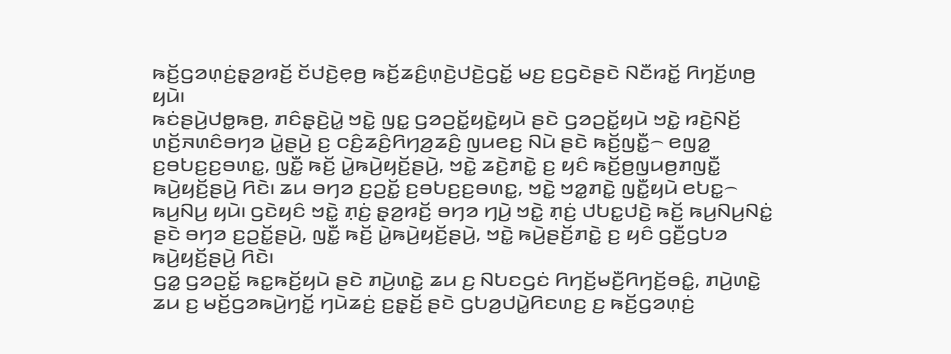ꤒꤢꤩ꤬ꤞꤤꤛ꤫ꤢꤦ꤬ꤔ꤫ꤤ꤬ꤙꤢꤩ꤬ ꤢꤩꤓꤢꤧ꤬ꤕ꤫ꤥ꤬ ꤒꤢꤩ꤬ꤘꤢꤨ꤬ꤛ꤫ꤢꤧ꤬ꤓꤢꤧ꤬ꤞꤢꤩ꤭ ꤗꤢ꤬ ꤢ꤬ꤞꤢꤧꤔꤢꤧ ꤡꤢꤪꤙꤢꤩ꤭ ꤖꤚꤢꤩ꤬ꤛꤥ꤬ ꤟꤣꤧ꤯
ꤒꤢꤦꤔꤣꤧ꤬ꤓꤥ꤭ꤒꤥ꤬, ꤊꤢꤨꤔ꤫ꤢꤧ꤬ꤣꤧ꤭ ꤠꤢꤧ꤭ ꤜꤢ꤭ ꤞꤤꤑꤢꤩ꤭ꤟꤢꤧ꤭ꤟꤣꤧ ꤔꤢꤧ ꤞꤤꤑꤢꤩ꤭ꤟꤣꤧ ꤠꤢꤧ꤭ ꤙꤢꤧ꤬ꤡꤢꤩ꤬ ꤛꤢꤩ꤬ꤏꤛꤢꤨꤋꤚꤤ ꤣꤧ꤭ꤔꤣꤧ꤬ ꤢ꤬ ꤍꤢꤨ꤬ꤘꤢꤨ꤬ꤖꤚꤤ꤬ꤘꤢꤨ꤬ ꤜꤣꤕꤢ꤬ ꤡꤣꤧ ꤔꤢꤧ ꤒꤢꤩ꤬ꤜꤢꤪ꤭꤮ ꤕꤜꤤ꤭ ꤢ꤬ꤋꤝꤢ꤬ꤢ꤬ꤋꤛꤢ꤭, ꤜꤢꤪ꤭ ꤒꤢꤩ꤬ ꤣꤧ꤭ꤒꤣꤧ꤬ꤟꤢꤩ꤬ꤔꤣꤧ꤬, ꤠꤢꤧ꤭ ꤘꤢꤧ꤬ꤊꤢꤧ꤭ ꤢ꤬ ꤟꤢꤨ ꤒꤢꤩ꤬ꤥ꤬ꤜꤣꤥ꤬ꤊꤜꤢꤪ꤭ ꤒꤣꤧ꤬ꤟꤢꤩ꤬ꤔꤣꤧ꤬ ꤖꤢꤧ꤯ ꤘꤣ ꤋꤚꤤ ꤢ꤬ꤑꤢꤩ꤭ ꤢ꤬ꤋꤝꤢ꤬ꤢ꤬ꤋꤛꤢ꤭, ꤠꤢꤧ꤭ ꤠꤤ꤭ꤊꤢꤧ꤭ ꤜꤢꤪ꤭ꤟꤣꤧ ꤕꤝꤢ꤭꤮ ꤒꤣ꤬ꤡꤣ꤬ ꤟꤣꤧ꤯ ꤞꤢꤧꤟꤢꤨ ꤠꤢꤧ꤭ ꤊ꤫ꤢꤦ꤬ ꤔ꤫ꤤ꤬ꤙꤢꤩ꤬ ꤋꤚꤤ ꤚꤣꤧ꤬ ꤠꤢꤧ꤭ ꤊ꤫ꤢꤦ꤬ ꤓꤝꤢ꤭ꤓꤢꤧ꤬ ꤒꤢꤩ꤬ ꤒꤣ꤬ꤡꤣ꤬ꤡꤢꤦ꤭ ꤔꤢꤧ ꤋꤚꤤ ꤢ꤬ꤑꤢꤩ꤭ꤔꤣꤧ꤬, ꤜꤢꤪ꤭ ꤒꤢꤩ꤬ ꤣꤧ꤭ꤒꤣꤧ꤬ꤟꤢꤩ꤬ꤔꤣꤧ꤬, ꤠꤢꤧ꤭ ꤒꤣꤧ꤬ꤔꤢꤩ꤬ꤊꤢꤧ꤭ ꤢ꤬ ꤟꤢꤨ ꤞꤢꤪ꤬ꤞꤝꤤ ꤒꤣꤧ꤬ꤟꤢꤩ꤬ꤔꤣꤧ꤬ ꤖꤢꤧ꤯
ꤞꤤ꤭ ꤞꤤꤑꤢꤩ꤭ ꤒꤢ꤭ꤒꤢꤩ꤬ꤟꤣꤧ ꤔꤢꤧ ꤊꤣꤧ꤬ꤛꤢꤧ꤭ ꤘꤣ ꤢ꤬ ꤡꤝꤢꤞꤢꤦ ꤖꤚꤢꤩ꤬ꤗꤢꤪ꤬ꤖꤚꤢꤩ꤬ꤋꤢꤨ꤭, ꤊꤣꤧ꤬ꤛꤢꤧ꤭ ꤘꤣ ꤢ꤬ ꤗꤢꤩ꤬ꤞꤤꤒꤣꤧ꤬ꤚꤢꤩ꤭ ꤚꤣꤧꤘꤢꤦ꤬ ꤢ꤬ꤔ꤫ꤢꤩ꤬ ꤔꤢꤧ ꤞꤝꤤ꤬ꤓꤣꤧ꤭ꤖꤢꤛꤢ꤬ ꤢ꤬ ꤒꤢꤩ꤬ꤞꤤꤛ꤫ꤢꤦ꤬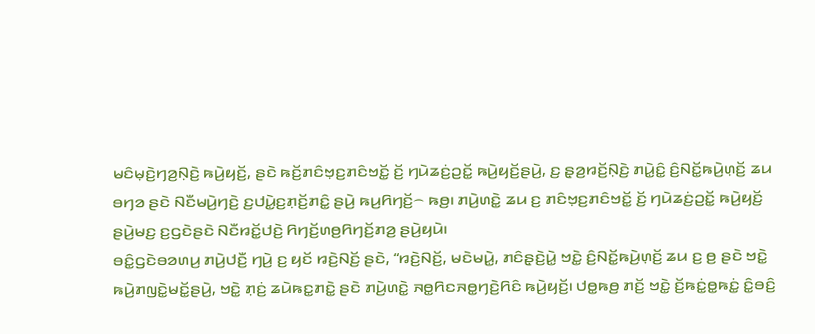ꤗꤢꤨꤗ꤫ꤢꤧ꤬ꤚꤤ꤬ꤡ꤫ꤢꤧ꤬ ꤒꤣꤧ꤬ꤟꤢꤩ꤬, ꤔꤢꤧ ꤒꤢꤩ꤬ꤊꤢꤨꤠ꤫ꤢ꤬ꤊꤢꤨꤠꤢꤩ꤭ ꤢꤩ꤬ ꤚꤣꤧꤘꤢꤦ꤬ꤑꤢꤩ꤭ ꤒꤣꤧ꤬ꤟꤢꤩ꤬ꤔꤣꤧ꤬, ꤢ꤬ ꤔ꤫ꤤ꤬ꤙꤢꤩ꤬ꤡ꤫ꤢꤧ꤬ ꤊꤣꤧ꤭ꤢꤨ꤭ ꤢꤨ꤬ꤡꤢꤩ꤭ꤒꤣꤧ꤬ꤛ꤫ꤢꤩ꤬ ꤘꤣ ꤋꤚꤤ ꤔꤢꤧ ꤡꤢꤪꤗꤣꤧ꤬ꤚꤢꤧ꤬ ꤢ꤬ꤓꤣꤧ꤭ꤢ꤬ꤊ꤫ꤢꤩ꤬ꤊꤢꤨ꤭ ꤔꤣꤧ꤬ ꤒꤣ꤬ꤖꤚꤢꤩ꤬꤮ ꤒꤥ꤬꤯ ꤊꤣꤧ꤬ꤛꤢꤧ꤭ ꤘꤣ ꤢ꤬ ꤊꤢꤨꤠ꤫ꤢ꤬ꤊꤢꤨꤠꤢꤩ꤭ ꤢꤩ꤬ ꤚꤣꤧꤘꤢꤦ꤬ꤑꤢꤩ꤭ ꤒꤣꤧ꤬ꤟꤢꤩ꤬ ꤔꤣꤧ꤬ꤗꤢ꤬ ꤢ꤬ꤞꤢꤧꤔꤢꤧ ꤡꤢꤪꤙꤢꤩ꤭ꤓꤢꤧ꤬ ꤖꤚꤢꤩ꤬ꤛꤥ꤬ꤖꤚꤢꤩ꤬ꤊꤤ꤬ ꤔꤣꤧ꤬ꤟꤣꤧ꤯
ꤋꤢꤨ꤭ꤞꤢꤧꤋꤤꤛꤣ꤬ ꤊꤣꤧ꤬ꤓꤢꤪ꤬ ꤚꤣꤧ꤬ ꤢ꤬ ꤟꤢꤩ ꤙꤢꤧ꤬ꤡꤢꤩ꤬ ꤔꤢꤧ, “ꤙꤢꤧ꤬ꤡꤢꤩ꤬, ꤗꤢꤧꤗꤣꤧ꤭, ꤊꤢꤨꤔ꤫ꤢꤧ꤬ꤣꤧ꤭ ꤠꤢꤧ꤭ ꤢꤨ꤬ꤡꤢꤩ꤭ꤒꤣꤧ꤬ꤛ꤫ꤢꤩ꤬ ꤘꤣ ꤢ꤬ ꤥ꤬ ꤔꤢꤧ ꤠꤢꤧ꤭ ꤒꤣꤧ꤬ꤊꤜꤢꤧ꤭ꤗꤢꤩ꤭ꤔꤣꤧ꤬, ꤠꤢꤧ꤭ ꤊ꤫ꤢꤦ꤬ ꤘꤣꤧꤒꤢ꤭ꤊꤢꤧ꤭ ꤔꤢꤧ ꤊꤣꤧ꤬ꤛꤢꤧ꤭ ꤏꤥ꤭ꤖꤢꤏꤥ꤭ꤚꤢꤧ꤬ꤖꤢꤨ ꤒꤣꤧ꤬ꤟꤢꤩ꤬꤯ ꤓꤥ꤭ꤒꤥ꤬ ꤊꤢꤩ꤬ ꤠꤢꤧ꤭ ꤢꤩ꤬ꤒꤢꤦ꤭ꤥ꤭ꤒꤢꤦ꤭ ꤢꤨ꤭ꤋꤢꤨ꤬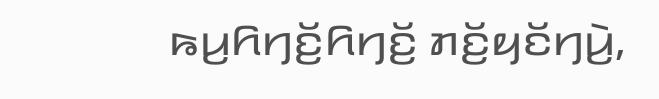ꤒꤣ꤬ꤖꤚꤢꤩ꤬ꤖꤚꤢꤩ꤬ ꤊꤢꤩ꤬ꤟꤢꤩꤚꤣꤧ꤬,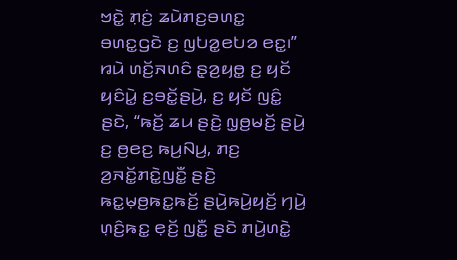ꤠꤢꤧ꤭ ꤊ꤫ꤢꤦ꤬ ꤘꤣꤧꤊꤢ꤬ꤋꤛꤢ꤭ ꤋꤛꤢ꤭ꤞꤢꤧ ꤢ꤬ ꤜꤝꤤ꤭ꤕꤝꤤ ꤕꤢ꤭꤯”
ꤙꤣꤧ ꤛꤢꤩ꤬ꤏꤛꤢꤨ ꤔ꤫ꤤ꤬ꤟꤥ꤭ ꤢ꤬ ꤟꤢꤩ ꤟꤢꤨꤣꤧ꤭ ꤢ꤬ꤋꤢꤩ꤭ꤔꤣꤧ꤬, ꤢ꤬ ꤟꤢꤩ ꤜꤢꤨ꤭ ꤔꤢꤧ, “ꤒꤢꤩ꤬ ꤘꤣ ꤔꤢꤧ꤬ ꤜ꤫ꤥ꤬ꤗꤢꤩ꤬ ꤔꤣꤧ꤬ ꤢ꤬ ꤥ꤬ꤕꤢ꤬ ꤒꤣ꤬ꤡꤣ꤬, ꤊꤢ꤬ ꤤ꤬ꤏꤢꤩ꤭ꤊꤢꤧ꤭ꤜꤢꤪ꤭ ꤔꤢꤧ꤬ ꤒꤢ꤭ꤗ꤫ꤥ꤬ꤒꤢ꤭ꤒꤢꤩ꤬ ꤔꤣꤧ꤬ꤒꤣꤧ꤬ꤟꤢꤩ꤬ ꤚꤣꤧ꤬ ꤛ꤫ꤢꤨ꤬ꤒꤢ꤭ ꤕ꤫ꤢꤩ꤬ ꤜꤢꤪ꤭ ꤔꤢꤧ ꤊꤣꤧ꤬ꤛꤢꤧ꤭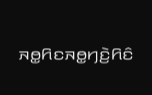ꤏꤥ꤭ꤖꤢꤏꤥ꤭ꤚꤢꤧ꤬ꤖꤢꤨ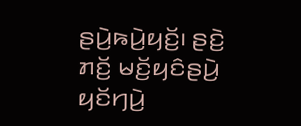ꤔꤣꤧ꤬ꤒꤣꤧ꤬ꤟꤢꤩ꤬꤯ ꤔꤢꤧ꤬ ꤊꤢꤩ꤬ ꤗꤢꤩ꤬ꤟꤢꤨꤔꤣꤧ꤬ ꤟꤢꤩꤚꤣꤧ꤬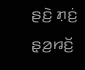ꤔꤢꤧ꤬ ꤊ꤫ꤢꤦ꤬ ꤔ꤫ꤤ꤬ꤙꤢꤩ꤬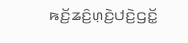ꤒꤢꤩ꤬ꤘꤢꤨ꤬ꤛ꤫ꤢꤧ꤬ꤓꤢꤧ꤬ꤞꤢꤩ꤭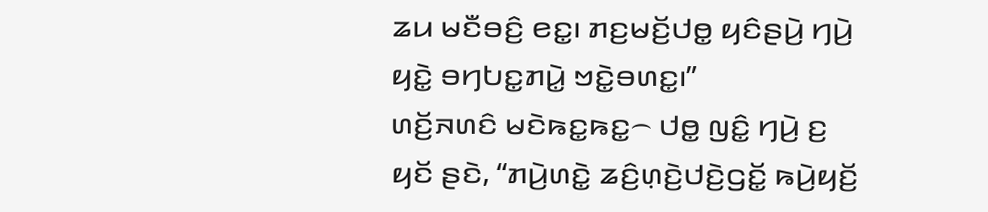ꤘꤣ ꤗꤢꤪꤋꤢꤨ꤬ ꤕꤢ꤭꤯ ꤊꤢ꤬ꤗꤢꤩ꤬ꤓꤥ꤭ ꤟꤢꤨꤔꤣꤧ꤬ ꤚꤣꤧ꤬ ꤟꤢꤧ꤭ ꤋꤚꤝꤢ꤭ꤊꤣꤧ꤭ ꤠꤢꤧ꤭ꤋꤛꤢ꤭꤯”
ꤛꤢꤩ꤬ꤏꤛꤢꤨ ꤗꤢꤧꤒꤢ꤭ꤒꤢ꤭꤮ ꤓꤥ꤭ ꤜꤢꤨ꤭ ꤚꤣꤧ꤬ ꤢ꤬ ꤟꤢꤩ ꤔꤢꤧ, “ꤊꤣꤧ꤬ꤛꤢꤧ꤭ ꤘꤢꤨ꤬ꤛ꤫ꤢꤧ꤬ꤓꤢꤧ꤬ꤞꤢꤩ꤭ ꤒꤣꤧ꤬ꤟꤢꤩ꤬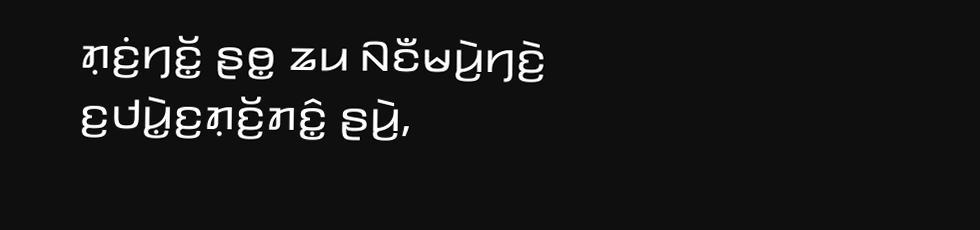ꤊ꤫ꤢꤦ꤬ꤚꤢꤩ꤭ ꤔꤥ꤭ ꤘꤣ ꤡꤢꤪꤗꤣꤧ꤬ꤚꤢꤧ꤬ ꤢ꤬ꤓꤣꤧ꤭ꤢ꤬ꤊ꤫ꤢꤩ꤬ꤊꤢꤨ꤭ ꤔꤣꤧ꤬,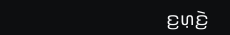ꤢ꤬ꤛ꤫ꤢꤧ꤬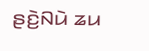ꤔꤢꤧ꤬ꤡꤣꤧ ꤘꤣ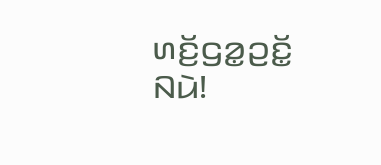ꤛꤢꤩ꤬ꤞꤤ꤭ꤑꤢꤩ꤭ ꤡꤣꤧ!